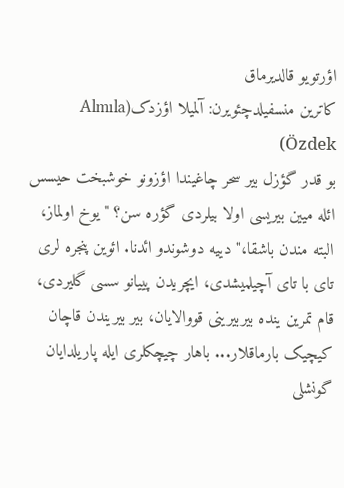اؤرتویو قالدیرماق
کاترین منسفیلدچئویرن: آلمیلا اؤزدک(Almıla Özdek)
بو قدر گؤزل بیر سحر چاغیندا اؤزونو خوشبخت حیسس ائله میین بیریسی اولا بیلردی گؤره سن؟ "یوخ اولماز، البته مندن باشقا،" دییه دوشوندو ائدنا. ائوین پنجره لری تای با تای آچیلمیشدی، ایچریدن پییانو سسی گلیردی، قام تمرین ینده بیربیرینی قووالایان، بیر بیریندن قاچان کیچیک بارماقلار... باهار چیچکلری ایله پاریلدایان گونشلی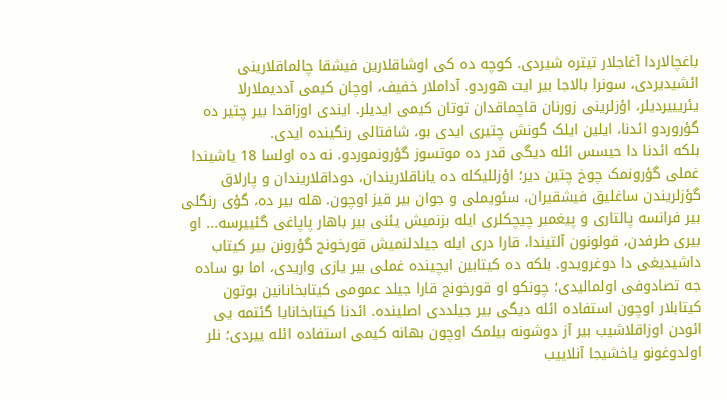باغچالاردا آغاجلار تیتره شیردی. کوچه ده کی اوشاقلارین فیشقا چالماقلارینی ائشیدیردی، سونرا بالاجا بیر ایت هوردو. آداملار خفیف، اوچان کیمی آددیملارلا یئریییردیلر، اؤزلرینی زورنان قاچماقدان توتان کیمی ایدیلر. ایندی اوزاقدا بیر چتیر ده گؤروردو ائدنا، ایلین ایلک گونش چتیری ایدی بو، شافتالی رنگینده ایدی.
بلکه ائدنا دا حیسس ائله دیگی قدر ده موتسوز گؤرونموردو. نه ده اولسا 18 یاشیندا غملی گؤرونمک چوخ چتین دیر؛ اؤزللیکله ده یاناقلاریندان، دوداقلاریندان و پارلاق گؤزلریندن ساغلیق فیشقیران، سئویملی و جوان بیر قیز اوچون. هله بیر ده، گؤی رنگلی بیر فرانسه پالتاری و پیغمبر چیچکلری ایله بزنمیش یئنی بیر باهار پاپاغی گئییرسه... او بیری طرفدن، قولونون آلتیندا، قارا دری ایله جیلدلنمیش قورخونج گؤرونن بیر کیتاب داشیدیغی دا دوغرویدو. بلکه ده کیتابین ایچینده غملی بیر یازی واریدی، اما بو ساده جه تصادوفی اولمالیدی؛ چونکو او قورخونج قارا جیلد عمومی کیتابخانانین بوتون کیتابلار اوچون استفاده ائله دیگی بیر جیلددی اصلینده. ائدنا کیتابخانایا گئتمه یی ائودن اوزاقلاشیب بیر آز دوشونه بیلمک اوچون بهانه کیمی استفاده ائله ییردی؛ نلر اولدوغونو یاخشیجا آنلاییب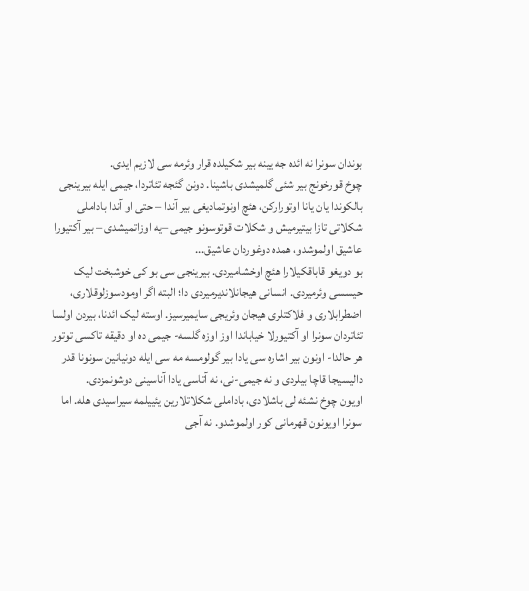بوندان سونرا نه ائده جه یینه بیر شکیلده قرار وئرمه سی لازیم ایدی.
چوخ قورخونج بیر شئی گلمیشدی باشینا. دونن گئجه تئاتردا، جیمی ایله بیرینجی بالکوندا یان یانا اوتورارکن، هئچ اونوتمادیغی بیر آندا – حتی او آندا باداملی شکلاتی تازا بیتیرمیش و شکلات قوتوسونو جیمی –یه اوزاتمیشدی – بیر آکتیورا عاشیق اولموشدو، همده دوغوردان عاشیق...
بو دویغو قاباقکیلارا هئچ اوخشامیردی. بیرینجی سی بو کی خوشبخت لیک حیسسی وئرمیردی. انسانی هیجانلاندیرمیردی دا؛ البته اگر اومودسوزلوقلاری، اضطرابلاری و فلاکتلری هیجان وئریجی سایمیرسیز. اوسته لیک ائدنا، بیردن اولسا تئاتردان سونرا او آکتیورلا خیاباندا اوز اوزه گلسه- جیمی ده او دقیقه تاکسی توتور هر حالدا- اونون بیر اشاره سی یادا بیر گولومسه مه سی ایله دونیانین سونونا قدر دالیسیجا قاچا بیلردی و نه جیمی-نی، نه آتاسی یادا آناسینی دوشونمزدی.
اویون چوخ نشئه لی باشلادی، باداملی شکلاتلارین یئییلمه سیراسیدی هله. اما سونرا اویونون قهرمانی کور اولموشدو. نه آجی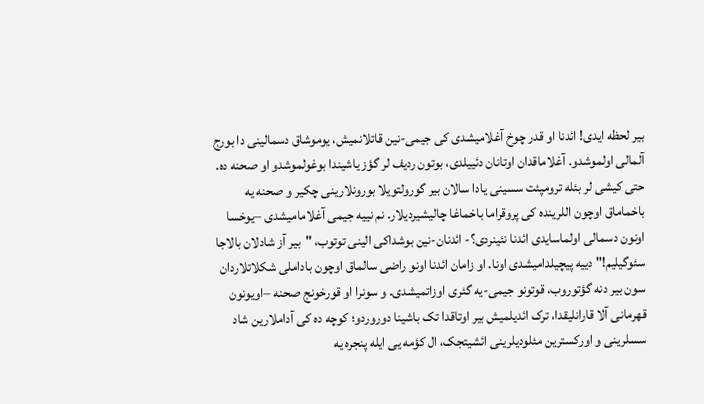بیر لحظه ایدی! ائدنا او قدر چوخ آغلامیشدی کی جیمی-نین قاتلانمیش، یوموشاق دسمالینی دا بورج آلمالی اولموشدو. آغلاماقدان اوتانان دئییلدی، بوتون ردیف لر گؤز یاشیندا بوغولموشدو او صحنه ده. حتی کیشی لر بئله ترومپئت سسینی یادا سالان بیر گورولتویلا بورونلارینی چکیر و صحنه یه باخماماق اوچون اللرینده کی پروقراما باخماغا چالیشیردیلار. نم نییه جیمی آغلامامیشدی –یوخسا اونون دسمالی اولماسایدی ائدنا نئینردی؟- ائدنان-نین بوشداکی الینی توتوب، "بیر آز شادلان بالاجا سئوگیلیم!" دییه پیچیلدامیشدی اونا. او زامان ائدنا اونو راضی سالماق اوچون باداملی شکلاتلاردان سون بیر دنه گؤتوروب، قوتونو جیمی-یه گئری اوزاتمیشدی. و سونرا او قورخونج صحنه –اویونون قهرمانی آلا قارانلیقدا، ترک ائدیلمیش بیر اوتاقدا تک باشینا دوروردو؛ کوچه ده کی آداملارین شاد سسلرینی و اورکسترین مئلودیلرینی ائشیتجک، ال کؤمه یی ایله پنجره یه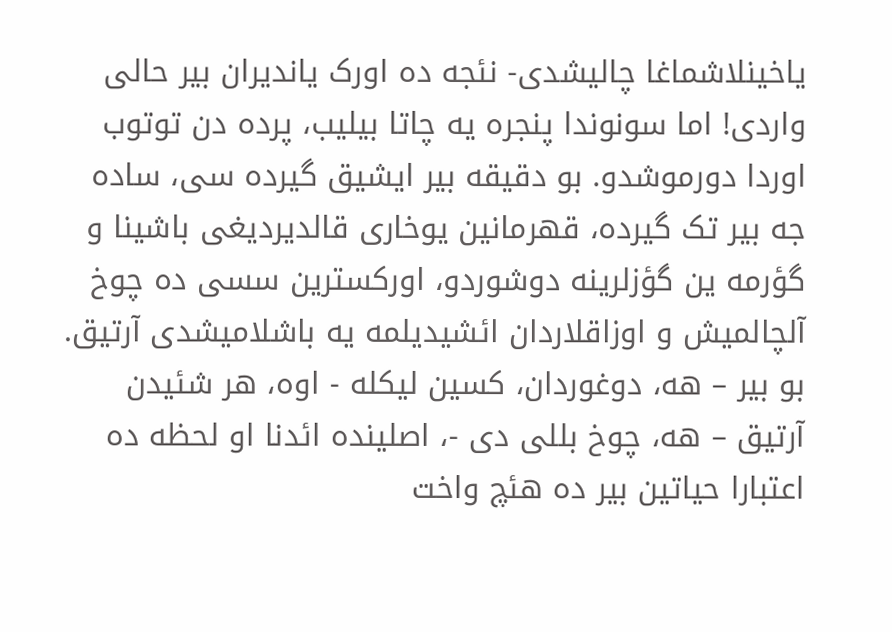یاخینلاشماغا چالیشدی- نئجه ده اورک یاندیران بیر حالی واردی! اما سونوندا پنجره یه چاتا بیلیب، پرده دن توتوب اوردا دورموشدو. بو دقیقه بیر ایشیق گیرده سی، ساده جه بیر تک گیرده، قهرمانین یوخاری قالدیردیغی باشینا و گؤرمه ین گؤزلرینه دوشوردو، اورکسترین سسی ده چوخ آلچالمیش و اوزاقلاردان ائشیدیلمه یه باشلامیشدی آرتیق.
بو بیر – هه، دوغوردان، کسین لیکله - اوه، هر شئیدن آرتیق – هه، چوخ بللی دی -، اصلینده ائدنا او لحظه ده اعتبارا حیاتین بیر ده هئچ واخت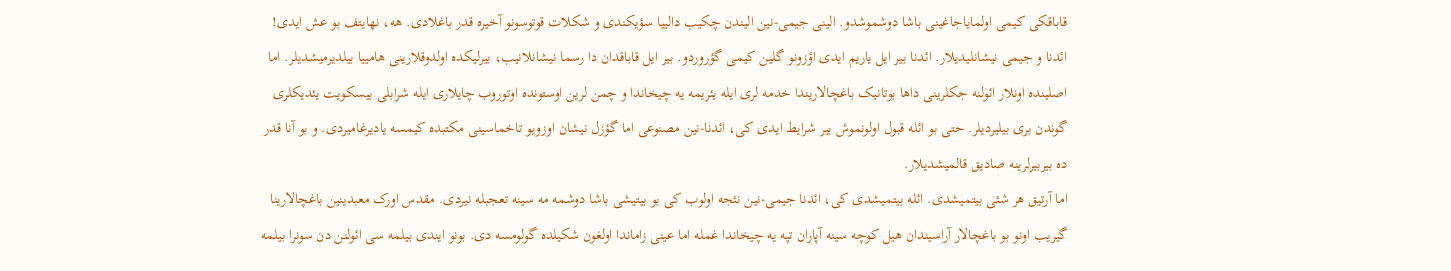قاباقکی کیمی اولمایاجاغینی باشا دوشموشدو. الینی جیمی-نین الیندن چکیب دالییا سؤیکندی و شکلات قوتوسونو آخیره قدر باغلادی. هه، نهایتف بو عش ایدی!
ائدنا و جیمی نیشانلیدیلار. ائدنا بیر ایل یاریم ایدی اؤزونو گلین کیمی گؤروردو. بیر ایل قاباقدان دا رسما نیشانلانیب، بیرلیکده اولدوقلارینی هامییا بیلدیرمیشدیلر. اما اصلینده اونلار ائولنه جکلرینی داها بوتانیک باغچالاریندا خدمه لری ایله یئریمه یه چیخاندا و چمن لرین اوستونده اوتوروب چایلاری ایله شرابلی بیسکویت یئدیکلری گوندن بری بیلیردیلر. حتی بو ائله قبول اولونموش بیر شرایط ایدی کی، ائدنا-نین مصنوعی اما گؤزل نیشان اوزویو تاخماسینی مکتبده کیمسه یادیرغامیردی. و بو آنا قدر ده بیربیرلرینه صادیق قالمیشدیلار.
اما آرتیق هر شئی بیتمیشدی. ائله بیتمیشدی کی، ائدنا جیمی-نین نئجه اولوب کی بو بیتیشی باشا دوشمه مه سینه تعجبله نیردی. مقدس اورک معبدینین باغچالارینا گیریب اونو بو باغچالار آراسیندان هیل کوچه سینه آپاران تپه یه چیخاندا غمله اما عینی زاماندا اولغون شکیلده گولومسه دی. بونو ایندی بیلمه سی ائولنن دن سونرا بیلمه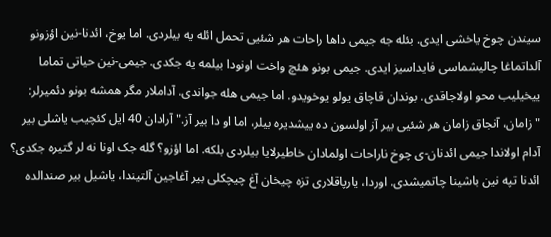سیندن چوخ یاخشی ایدی. بئله جه جیمی داها راحات هر شئیی تحمل ائله یه بیلردی. اما یوخ، ائدنا-نین اؤزونو آلداتماغا چالیشماسی فایداسیز ایدی. جیمی بونو هئچ واخت اونودا بیلمه یه جکدی. جیمی-نین حیاتی تماما ییخیلیب محو اولاجاقدی. بوندان قاچاق یولو یوخویدو. اما جیمی هله جواندی. آداملار مگر همشه بونو دئمیرلر: "زامان، آنجاق زامان هر شئیی بیر آز اولسون ده ییشدیره بیلر، اما او دا بیر آز." آرادان 40 ایل کئچیب یاشلی بیر آدام اولاندا جیمی ائدنان-ی چوخ ناراحات اولمادان خاطیرلایا بیلردی بلکه. اما اؤزو؟ گله جک اونا نه لر گتیره جکدی؟
ائدنا تپه نین باشینا چاتمیشدی. اوردا، یارپاقلاری تزه چیخان آغ چیچکلی بیر آغاجین آلتیندا، یاشیل بیر صندالده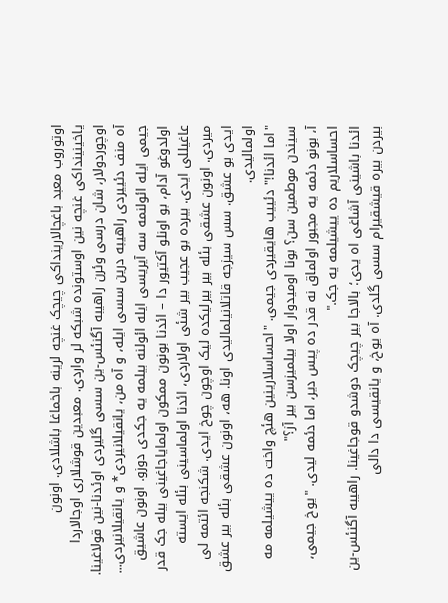اوتوروب معبد باغچالارینداکی چیچک غنچه لرینه باخماغا باشلادی. اونون یاخینینداکی غنچه نین اوستونده شبکه لر واردی. معبدین قوشلاری اوجالاردا اوچوردولار، شان درسی وئرن راهیبه آگنئس-ین سسی گلیردی اوئدنا-نین قولاغینا. آه منف دئییردی راهیبه درین سسی ایله، و آه من، یانقیلانیردی* و یانقیلانیردی...
جیمی ایله ائولنمه سه آیریسی ایله ائولنه بیلمه یه جکدی دوزو. اونون عاشیق اولدوغو آدام، بو اونلو آکتیور دا – ائدنا بونون ممکون اولمایاجاغینی بیله جک قدر عاغیللی ایدی. بیرده بو عجیب بیر شئی اولاردی، ائدنا اولماسینی بئله ایسته میردی. اونون عشقی بئله بیر بیرلیکده لیک اوچون چوخ ایدی. شکنجه ائتمه لی ایدی بو عشق. سس سیزجه قاتلانیلمالیدی اونا. هه، اونون عشقی بئله بیر عشق اولمالیدی.
"اما ائدنا!" دئییب هایقیردی جیمی. "احساسلارینین هئچ واخت ده ییشیلمه مه سیندن موطمین سن؟ بونا اومیدوار اولا بیلمیزسن بیر آز؟"
آ، بونو دئمه یه مجبور اولماق نه قدر ده پیس دیر، اما دئمه لیدی. "یوخ جیمی، احساسلاریم ده ییشیلمه یه جک."
ائدنا باشینی آشاغی اه یدی؛ بالاجا بیر چیچک دوشدو قوجاغینا. راهیبه آگنئس-ین بیردن بیره قیشقیرام سسی گلدی. آه یوخ، و یانقیسی دا دالی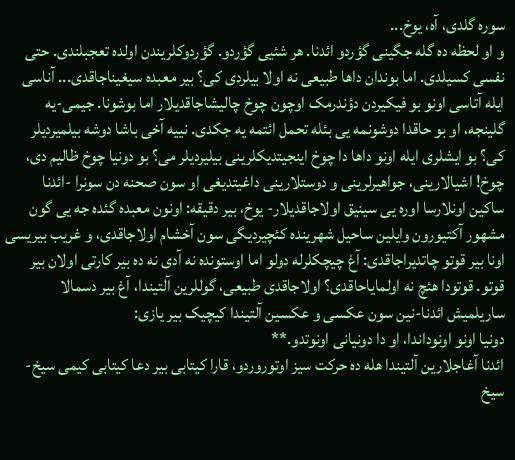سوره گلدی، آه، یوخ...
و او لحظه ده گله جگینی گؤردو ائدنا. هر شئیی گؤردو. گؤردوکلریندن اولده تعجبلندی. حتی نفسی کسیلدی. اما بوندان داها طبیعی نه اولا بیلردی کی؟ بیر معبده سیغیناجاقدی... آناسی ایله آتاسی اونو بو فیکیردن دؤندرمک اوچون چوخ چالیشاجاقدیلار اما بوشونا. جیمی-یه گلینجه، او بو حاقدا دوشونمه یی بئله تحمل ائتمه یه جکدی. نییه آخی باشا دوشه بیلمیردیلر کی؟ بو ایشلری ایله اونو داها دا چوخ اینجیتدیکلرینی بیلیردیلر می؟ بو دونیا چوخ ظالیم دی، چوخ! اشیالارینی، جواهیرلرینی و دوستلارینی داغیتدیغی او سون صحنه دن سونرا -ائدنا ساکین اونلارسا اوره یی سینیق اولاجاقدیلار- یوخ، بیر دقیقه: اونون معبده گئده جه یی گون مشهور آکتیورون وایلین ساحیل شهرینده کئچیردیگی سون آخشام اولاجاقدی، و غریب بیریسی اونا بیر قوتو چاتدیراجاقدی: آغ چیچکلرله دولو اما اوستونده نه آدی نه ده بیر کارتی اولان بیر قوتو. قوتودا هئچ نه اولمایاحاقدی؟ اولاجاقدی طبیعی، گوللرین آلتیندا، آغ بیر دسمالا ساریلمیش ائدنا-نین سون عکسی و عکسین آلتیندا کیچیک بیر یازی:
دونیا اونو اونوداندا، او دا دونیانی اونوتدو.**
ائدنا آغاجلارین آلتیندا هله ده حرکت سیز اوتوروردو، قارا کیتابی بیر دعا کیتابی کیمی سیخ-سیخ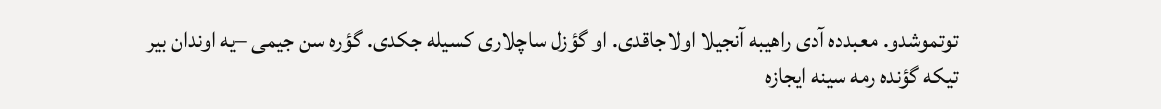توتموشدو. معبدده آدی راهیبه آنجیلا اولاجاقدی. او گؤزل ساچلاری کسیله جکدی. گؤره سن جیمی –یه اوندان بیر تیکه گؤنده رمه سینه ایجازه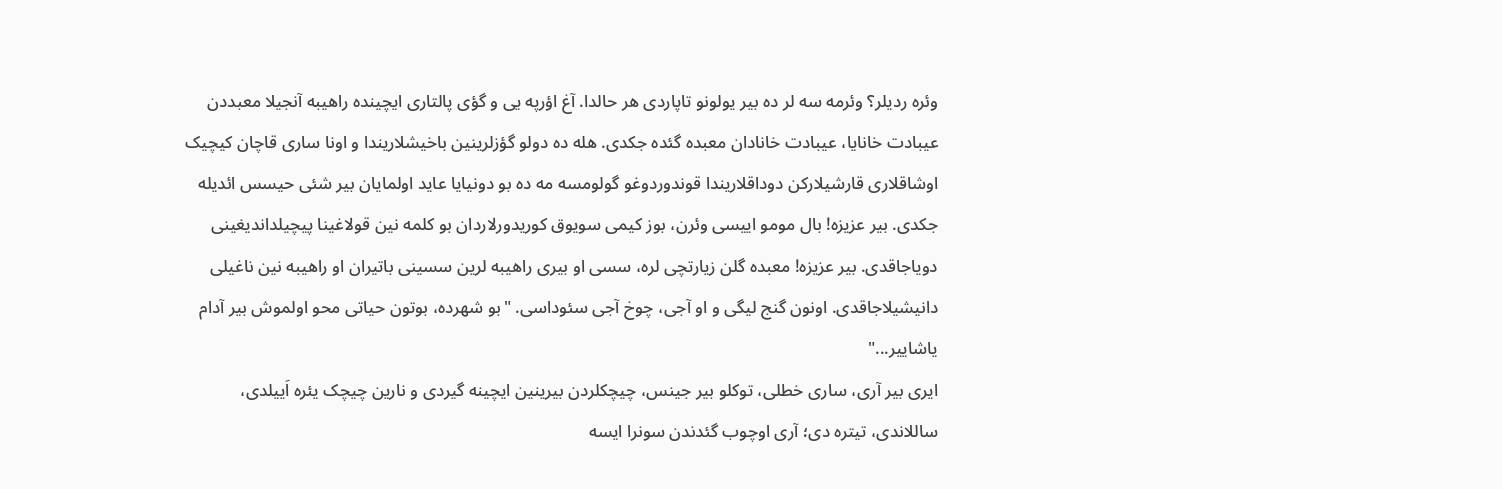وئره ردیلر؟ وئرمه سه لر ده بیر یولونو تاپاردی هر حالدا. آغ اؤرپه یی و گؤی پالتاری ایچینده راهیبه آنجیلا معبددن عیبادت خانایا، عیبادت خانادان معبده گئده جکدی. هله ده دولو گؤزلرینین باخیشلاریندا و اونا ساری قاچان کیچیک اوشاقلاری قارشیلارکن دوداقلاریندا قوندوردوغو گولومسه مه ده بو دونیایا عاید اولمایان بیر شئی حیسس ائدیله جکدی. بیر عزیزه! بال مومو اییسی وئرن، بوز کیمی سویوق کوریدورلاردان بو کلمه نین قولاغینا پیچیلداندیغینی دویاجاقدی. بیر عزیزه! معبده گلن زیارتچی لره، سسی او بیری راهیبه لرین سسینی باتیران او راهیبه نین ناغیلی دانیشیلاجاقدی. اونون گنج لیگی و او آجی، چوخ آجی سئوداسی. "بو شهرده، بوتون حیاتی محو اولموش بیر آدام یاشاییر..."
ایری بیر آری، ساری خطلی، توکلو بیر جینس، چیچکلردن بیرینین ایچینه گیردی و نارین چیچک یئره اَییلدی، ساللاندی، تیتره دی؛ آری اوچوب گئدندن سونرا ایسه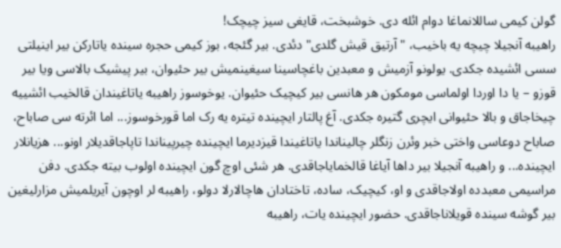گولن کیمی ساللانماغا دوام ائله دی. خوشبخت، قایغی سیز چیچک!
راهیبه آنجیلا چیچه یه باخیب، "آرتیق قیش گلدی" دئدی. بیر گئجه، بوز کیمی حجره سینده یاتارکن بیر اینیلتی سسی ائشیده جکدی. یولونو آزمیش و معبدین باغچاسینا سیغینمیش بیر حئیوان، بیر پیشیک بالاسی ویا بیر قوزو – یا دا اوردا اولماسی مومکون هر هانسی بیر کیچیک حئیوان. یوخوسوز راهیبه یاتاغیندان قالخیب ائشییه چیخاجاق و بالا حئیوانی ایچری گتیره جکدی. آغ پالتار ایچینده تیتره یه رک اما قورخوسوز... اما ائرته سی صاباح، صاباح دوعاسی واختی خبر وئرن زنگلر چالیناندا یاتاغیندا قیزدیرما ایچینده چیرپیناندا تاپاجاقدیلار اونو... هزیانلار ایچینده... و راهیبه آنجیلا بیر داها آیاغا قالخمایاجاقدی. هر شئی اوچ گون ایچینده اولوب بیته جکدی. دفن مراسیمی معبدده اولاجاقدی و او، کیچیک، ساده، تاختادان هاچالارلا دولو، راهیبه لر اوچون آیریلمیش مزارلیغین بیر گوشه سینده قویلاناجاقدی. حضور ایچینده یات، راهیبه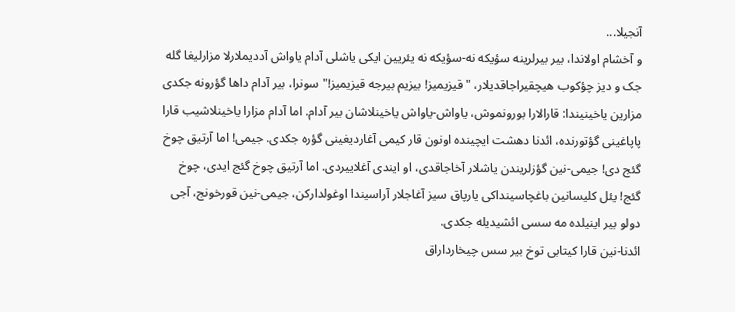آنجیلا...
و آخشام اولاندا، بیر بیرلرینه سؤیکه نه-سؤیکه نه یئریین ایکی یاشلی آدام یاواش آددیملارلا مزارلیغا گله جک و دیز چؤکوب هیچقیراجاقدیلار، "قیزیمیز! بیزیم بیرجه قیزیمیز!" سونرا، بیر آدام داها گؤرونه جکدی مزارین یاخینیندا: قارالارا بورونموش، یاواش-یاواش یاخینلاشان بیر آدام. اما آدام مزارا یاخینلاشیب قارا پاپاغینی گؤتورنده، ائدنا دهشت ایچینده اونون قار کیمی آغاردیغینی گؤره جکدی. جیمی! اما آرتیق چوخ گئج دی! جیمی-نین گؤزلریندن یاشلار آخاجاقدی، او ایندی آغلاییردی. اما آرتیق چوخ گئج ایدی، چوخ گئج! یئل کلیسانین باغچاسینداکی یارپاق سیز آغاجلار آراسیندا اوغولدارکن، جیمی-نین قورخونج، آجی دولو بیر اینیلده مه سسی ائشیدیله جکدی.
ائدنا-نین قارا کیتابی توخ بیر سس چیخارداراق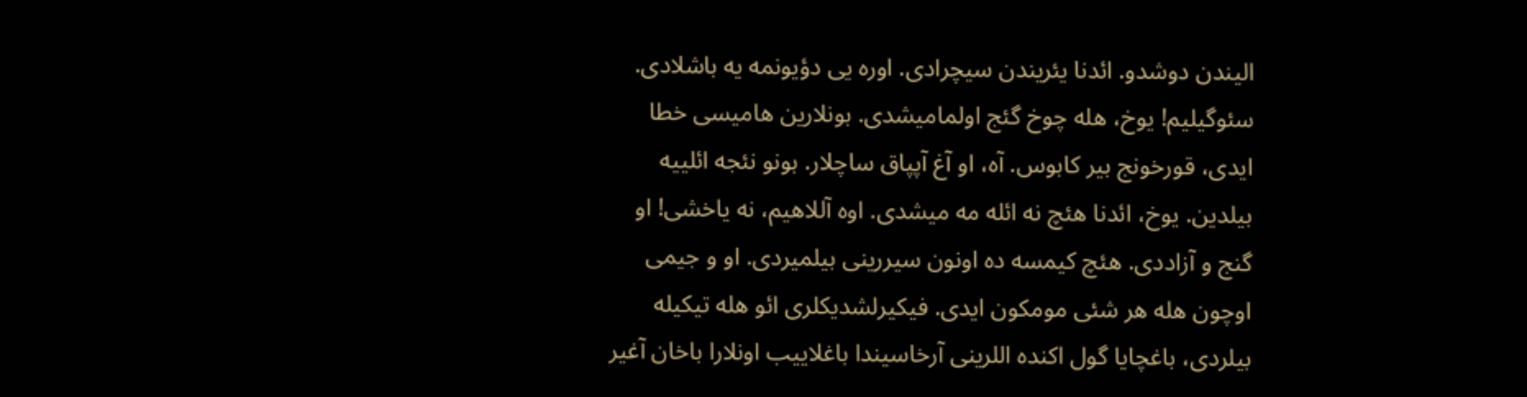الیندن دوشدو. ائدنا یئریندن سیچرادی. اوره یی دؤیونمه یه باشلادی. سئوگیلیم! یوخ، هله چوخ گئج اولمامیشدی. بونلارین هامیسی خطا ایدی، قورخونج بیر کابوس. آه، او آغ آپپاق ساچلار. بونو نئجه ائلییه بیلدین. یوخ، ائدنا هئچ نه ائله مه میشدی. اوه آللاهیم، نه یاخشی! او گنج و آزاددی. هئچ کیمسه ده اونون سیررینی بیلمیردی. او و جیمی اوچون هله هر شئی مومکون ایدی. فیکیرلشدیکلری ائو هله تیکیله بیلردی، باغچایا گول اکنده اللرینی آرخاسیندا باغلاییب اونلارا باخان آغیر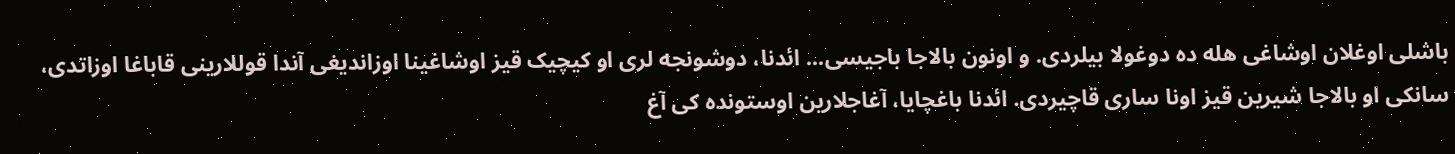باشلی اوغلان اوشاغی هله ده دوغولا بیلردی. و اونون بالاجا باجیسی... ائدنا، دوشونجه لری او کیچیک قیز اوشاغینا اوزاندیغی آندا قوللارینی قاباغا اوزاتدی، سانکی او بالاجا شیرین قیز اونا ساری قاچیردی. ائدنا باغچایا، آغاجلارین اوستونده کی آغ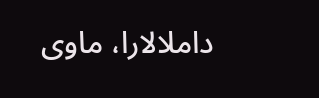داملالارا، ماوی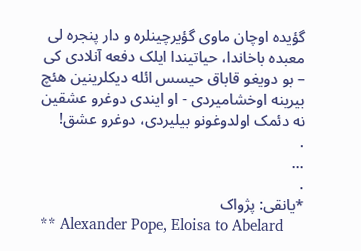گؤیده اوچان ماوی گؤیرچینلره و دار پنجره لی معبده باخاندا، حیاتیندا ایلک دفعه آنلادی کی – بو دویغو قاباق حیسس ائله دیکلرینین هئچ بیرینه اوخشامیردی - او ایندی دوغرو عشقین نه دئمک اولدوغونو بیلیردی، دوغرو عشق!
.
...
.
*یانقی: پژواک
** Alexander Pope, Eloisa to Abelard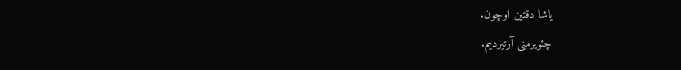یاشا دقتین اوچون.
چئویرمنی آرتیردیم.